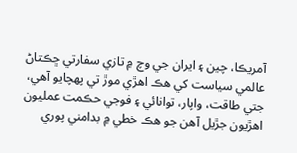آمريڪا، چين ۽ ايران جي وچ ۾ تازي سفارتي ڇڪتاڻ عالمي سياست کي هڪ اهڙي موڙ تي پهچايو آهي، جتي طاقت، واپار، توانائي ۽ فوجي حڪمت عمليون اهڙيون جڙيل آهن جو هڪ خطي ۾ بدامني پوري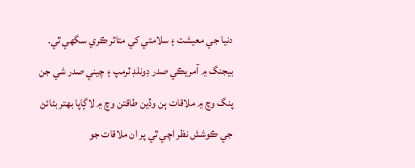دنيا جي معيشت ۽ سلامتي کي متاثر ڪري سگهي ٿي.
بيجنگ ۾ آمريڪي صدر ڊونلڊ ٽرمپ ۽ چيني صدر شي جن پنگ وچ ۾ ملاقات ٻن وڏين طاقتن وچ ۾ لاڳاپا بهتر بڻائڻ جي ڪوشش نظر اچي ٿي پر ان ملاقات جو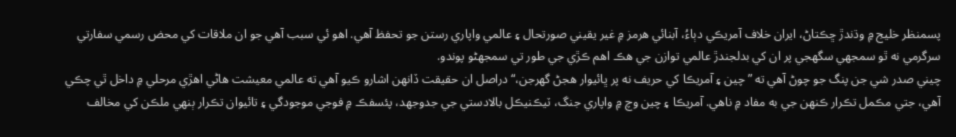پسمنظر خليج ۾ وڌندڙ ڇڪتاڻ، ايران خلاف آمريڪي دٻاءُ، آبنائي هرمز ۾ غير يقيني صورتحال ۽ عالمي واپاري رستن جو تحفظ آهي. اهو ئي سبب آهي جو ان ملاقات کي محض رسمي سفارتي سرگرمي نه ٿو سمجهي سگهجي پر ان کي بدلجندڙ عالمي توازن جي هڪ اهم ڪڙي جي طور تي سمجهڻو پوندو.
چيني صدر شي جن پنگ جو چوڻ آهي ته ”چين ۽ آمريڪا کي حریف نه پر ڀائيوار هجڻ گهرجن،“ دراصل ان حقيقت ڏانهن اشارو ڪيو آهي ته عالمي معيشت هاڻي اهڙي مرحلي ۾ داخل ٿي چڪي آهي، جتي مڪمل تڪرار ڪنهن جي به مفاد ۾ ناهي. آمريڪا ۽ چين وچ ۾ واپاري جنگ، ٽيڪنيڪل بالادستي جي جدوجهد، پئسفڪ ۾ فوجي موجودگي ۽ تائيوان تڪرار ٻنهي ملڪن کي مخالف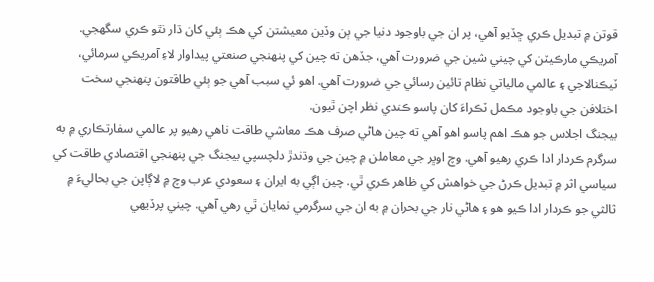قوتن ۾ تبديل ڪري ڇڏيو آهي، پر ان جي باوجود دنيا جي ٻن وڏين معيشتن کي هڪ ٻئي کان ڌار نٿو ڪري سگهجي. آمريڪي مارڪيٽن کي چيني شين جي ضرورت آهي، جڏهن ته چين کي پنهنجي صنعتي پيداوار لاءِ آمريڪي سرمائي، ٽيڪنالاجي ۽ عالمي مالياتي نظام تائين رسائي جي ضرورت آهي. اهو ئي سبب آهي جو ٻئي طاقتون پنهنجي سخت اختلافن جي باوجود مڪمل ٽڪراءَ کان پاسو ڪندي نظر اچن ٿيون.
بيجنگ اجلاس جو هڪ اهم پاسو اهو آهي ته چين هاڻي صرف هڪ معاشي طاقت ناهي رهيو پر عالمي سفارتڪاري ۾ به سرگرم ڪردار ادا ڪري رهيو آهي. وچ اوڀر جي معاملن ۾ چين جي وڌندڙ دلچسپي بيجنگ جي پنهنجي اقتصادي طاقت کي سياسي اثر ۾ تبديل ڪرڻ جي خواهش کي ظاهر ڪري ٿي. چين اڳي به ايران ۽ سعودي عرب وچ ۾ لاڳاپن جي بحاليءَ ۾ ثالثي جو ڪردار ادا ڪيو هو ۽ هاڻي نار جي بحران ۾ به ان جي سرگرمي نمايان ٿي رهي آهي. چيني پرڏيهي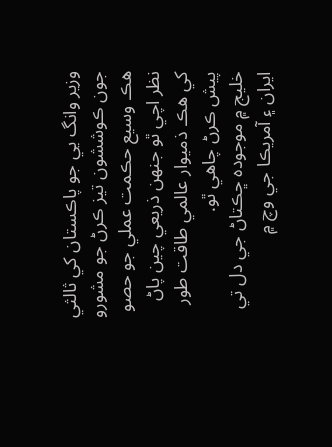وزير وانگ يي جو پاڪستان کي ثالثي جون ڪوششون تيز ڪرڻ جو مشورو هڪ وسيع حڪمت عملي جو حصو نظر اچي ٿو جنهن ذريعي چين پاڻ کي هڪ ذميوار عالمي طاقت طور پيش ڪرڻ چاهي ٿو.
خليج ۾ موجوده ڇڪتاڻ جي دل تي ايران ۽ آمريڪا جي وچ ۾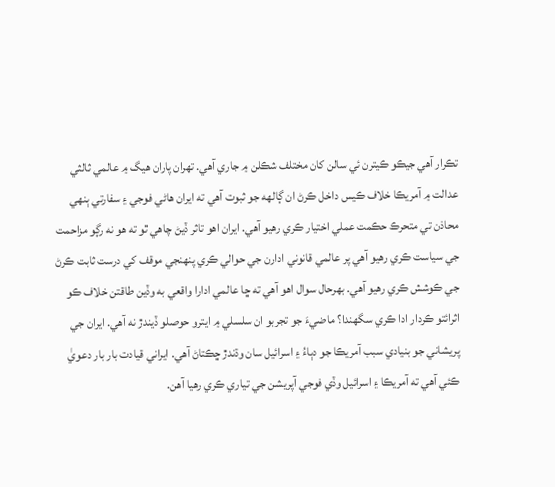تڪرار آهي جيڪو ڪيترن ئي سالن کان مختلف شڪلن ۾ جاري آهي. تهران پاران هيگ ۾ عالمي ثالثي عدالت ۾ آمريڪا خلاف ڪيس داخل ڪرڻ ان ڳالهه جو ثبوت آهي ته ايران هاڻي فوجي ۽ سفارتي ٻنهي محاذن تي متحرڪ حڪمت عملي اختيار ڪري رهيو آهي. ايران اهو تاثر ڏيڻ چاهي ٿو ته هو نه رڳو مزاحمت جي سياست ڪري رهيو آهي پر عالمي قانوني ادارن جي حوالي ڪري پنهنجي موقف کي درست ثابت ڪرڻ جي ڪوشش ڪري رهيو آهي. بهرحال سوال اهو آهي ته ڇا عالمي ادارا واقعي به وڏين طاقتن خلاف ڪو اثرائتو ڪردار ادا ڪري سگهندا؟ ماضيءَ جو تجربو ان سلسلي ۾ ايترو حوصلو ڏيندڙ نه آهي. ايران جي پريشاني جو بنيادي سبب آمريڪا جو دٻاءُ ۽ اسرائيل سان وڌندڙ ڇڪتاڻ آهي. ايراني قيادت بار بار دعويٰ ڪئي آهي ته آمريڪا ۽ اسرائيل وڏي فوجي آپريشن جي تياري ڪري رهيا آهن.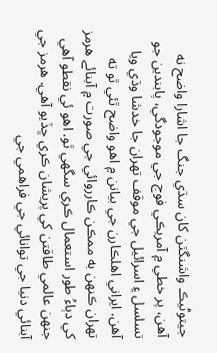جيتوڻيڪ واشنگٽن کان سڌي جنگ جا اشارا واضح نه آهن، پر خطي ۾ آمريڪي فوج جي موجودگي، پابندين جو تسلسل ۽ اسرائيل جي موقف تهران جا خدشا وڌي ويا آهن. ايراني اهلڪارن جي بيانن ۾ اهو واضح ٿئي ٿو ته تهران ڪنهن به ممڪن ڪارروائي جي صورت ۾ آبنائے هرمز کي دٻاءُ طور استعمال ڪري سگهي ٿو. اهو ئي نقطو آهي جنهن عالمي طاقتن کي پريشان ڪري ڇڏيو آهي. هرمز جي آبنائي دنيا جي توانائي جي فراهمي جي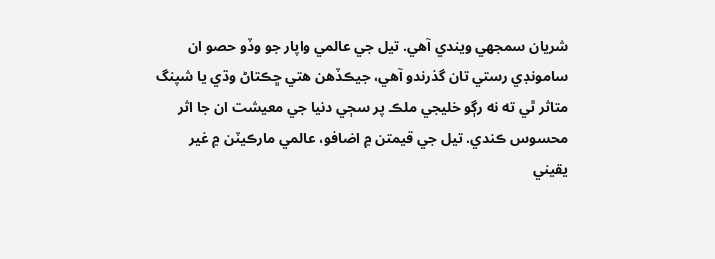شريان سمجهي ويندي آهي. تيل جي عالمي واپار جو وڏو حصو ان سامونڊي رستي تان گذرندو آهي، جيڪڏهن هتي ڇڪتاڻ وڌي يا شپنگ متاثر ٿي ته نه رڳو خليجي ملڪ پر سڄي دنيا جي معيشت ان جا اثر محسوس ڪندي. تيل جي قيمتن ۾ اضافو، عالمي مارڪيٽن ۾ غير يقيني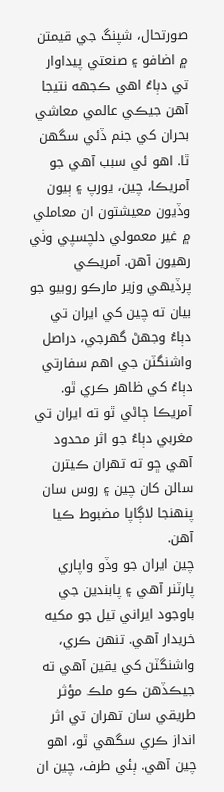صورتحال، شپنگ جي قيمتن ۾ اضافو ۽ صنعتي پيداوار تي دٻاءُ اهي ڪجهه نتيجا آهن جيڪي عالمي معاشي بحران کي جنم ڏئي سگهن ٿا. اهو ئي سبب آهي جو آمريڪا، چين، يورپ ۽ ٻيون وڏيون معيشتون ان معاملي ۾ غير معمولي دلچسپي وٺي رهيون آهن. آمريڪي پرڏيهي وزير مارڪو روبيو جو بيان ته چين کي ايران تي دٻاءُ وجهڻ گهرجي، دراصل واشنگٽن جي اهم سفارتي دٻاءُ کي ظاهر ڪري ٿو. آمريڪا ڄاڻي ٿو ته ايران تي مغربي دٻاءُ جو اثر محدود آهي ڇو ته تهران ڪيترن سالن کان چين ۽ روس سان پنهنجا لاڳاپا مضبوط ڪيا آهن.
چين ايران جو وڏو واپاري پارٽنر آهي ۽ پابندين جي باوجود ايراني تيل جو مکيه خريدار آهي. تنهن ڪري، واشنگٽن کي يقين آهي ته جيڪڏهن ڪو ملڪ مؤثر طريقي سان تهران تي اثر انداز ڪري سگهي ٿو، اهو چين آهي. ٻئي طرف، چين ان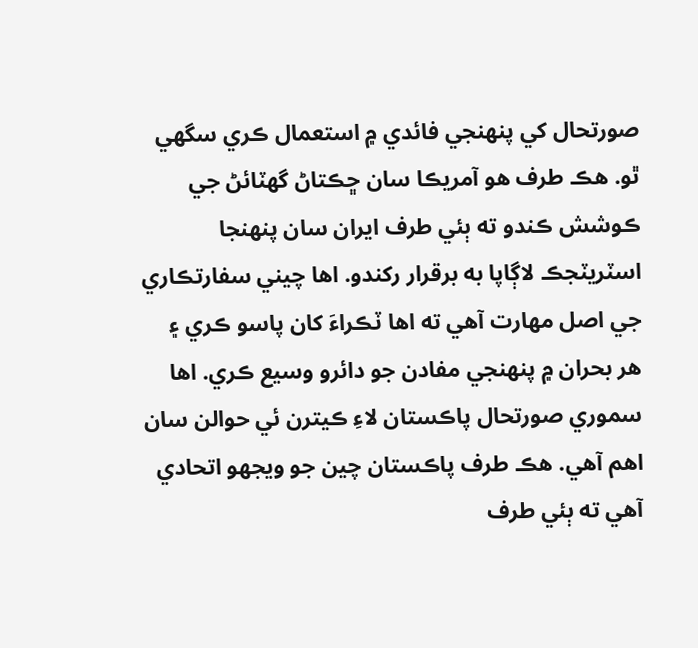صورتحال کي پنهنجي فائدي ۾ استعمال ڪري سگهي ٿو. هڪ طرف هو آمريڪا سان ڇڪتاڻ گهٽائڻ جي ڪوشش ڪندو ته ٻئي طرف ايران سان پنهنجا اسٽريٽجڪ لاڳاپا به برقرار رکندو. اها چيني سفارتڪاري جي اصل مهارت آهي ته اها ٽڪراءَ کان پاسو ڪري ۽ هر بحران ۾ پنهنجي مفادن جو دائرو وسيع ڪري. اها سموري صورتحال پاڪستان لاءِ ڪيترن ئي حوالن سان اهم آهي. هڪ طرف پاڪستان چين جو ويجهو اتحادي آهي ته ٻئي طرف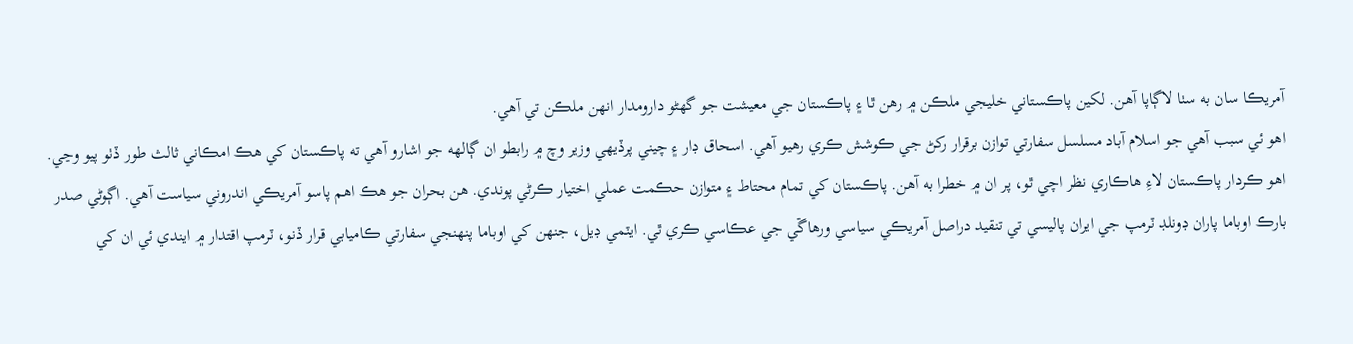آمريڪا سان به سٺا لاڳاپا آهن. لکين پاڪستاني خليجي ملڪن ۾ رهن ٿا ۽ پاڪستان جي معيشت جو گهڻو دارومدار انهن ملڪن تي آهي.
اهو ئي سبب آهي جو اسلام آباد مسلسل سفارتي توازن برقرار رکڻ جي ڪوشش ڪري رهيو آهي. اسحاق ڊار ۽ چيني پرڏيهي وزير وچ ۾ رابطو ان ڳالهه جو اشارو آهي ته پاڪستان کي هڪ امڪاني ثالث طور ڏٺو پيو وڃي. اهو ڪردار پاڪستان لاءِ هاڪاري نظر اچي ٿو، پر ان ۾ خطرا به آهن. پاڪستان کي تمام محتاط ۽ متوازن حڪمت عملي اختيار ڪرڻي پوندي. هن بحران جو هڪ اهم پاسو آمريڪي اندروني سياست آهي. اڳوڻي صدر بارڪ اوباما پاران ڊونلڊ ٽرمپ جي ايران پاليسي تي تنقيد دراصل آمريڪي سياسي ورهاڱي جي عڪاسي ڪري ٿي. ايٽمي ڊيل، جنهن کي اوباما پنهنجي سفارتي ڪاميابي قرار ڏنو، ٽرمپ اقتدار ۾ ايندي ئي ان کي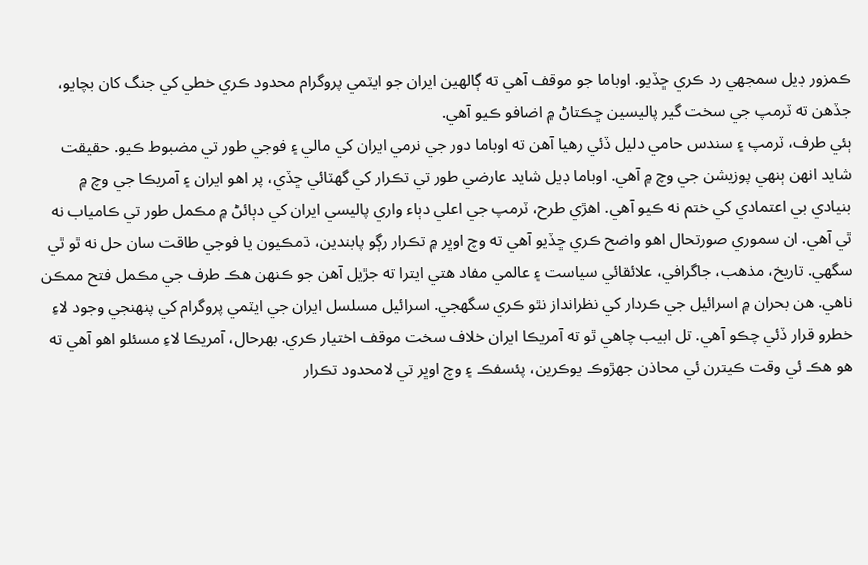ڪمزور ڊيل سمجهي رد ڪري ڇڏيو. اوباما جو موقف آهي ته ڳالهين ايران جو ايٽمي پروگرام محدود ڪري خطي کي جنگ کان بچايو، جڏهن ته ٽرمپ جي سخت گير پاليسين ڇڪتاڻ ۾ اضافو ڪيو آهي.
ٻئي طرف، ٽرمپ ۽ سندس حامي دليل ڏئي رهيا آهن ته اوباما دور جي نرمي ايران کي مالي ۽ فوجي طور تي مضبوط ڪيو. حقيقت شايد انهن ٻنهي پوزيشن جي وچ ۾ آهي. اوباما ڊيل شايد عارضي طور تي تڪرار کي گهٽائي ڇڏي، پر اهو ايران ۽ آمريڪا جي وچ ۾ بنيادي بي اعتمادي کي ختم نه ڪيو آهي. اهڙي طرح، ٽرمپ جي اعلي دٻاء واري پاليسي ايران کي دٻائڻ ۾ مڪمل طور تي ڪامياب نه ٿي آهي. ان سموري صورتحال اهو واضح ڪري ڇڏيو آهي ته وچ اوڀر ۾ تڪرار رڳو پابندين، ڌمڪيون يا فوجي طاقت سان حل نه ٿو ٿي سگهي. تاريخ، مذهب، جاگرافي، علائقائي سياست ۽ عالمي مفاد هتي ايترا ته جڙيل آهن جو ڪنهن هڪ طرف جي مڪمل فتح ممڪن ناهي. هن بحران ۾ اسرائيل جي ڪردار کي نظرانداز نٿو ڪري سگهجي. اسرائيل مسلسل ايران جي ايٽمي پروگرام کي پنهنجي وجود لاءِ خطرو قرار ڏئي چڪو آهي. تل ابيب چاهي ٿو ته آمريڪا ايران خلاف سخت موقف اختيار ڪري. بهرحال، آمريڪا لاءِ مسئلو اهو آهي ته هو هڪ ئي وقت ڪيترن ئي محاذن جهڙوڪ يوڪرين، پئسفڪ ۽ وچ اوڀر تي لامحدود تڪرار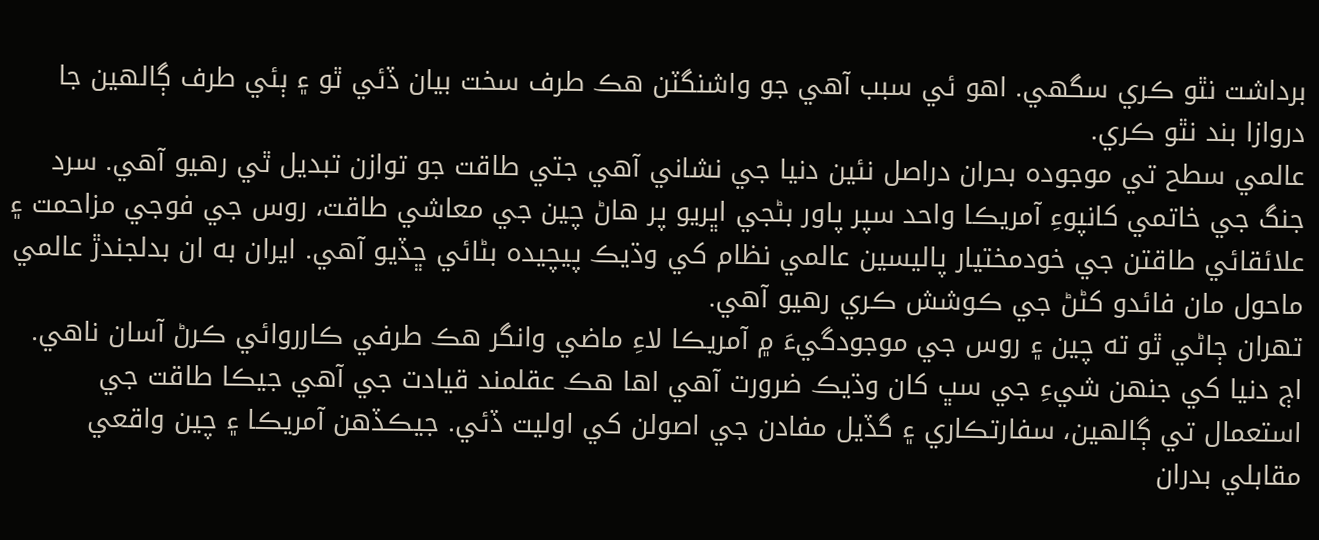برداشت نٿو ڪري سگهي. اهو ئي سبب آهي جو واشنگٽن هڪ طرف سخت بيان ڏئي ٿو ۽ ٻئي طرف ڳالهين جا دروازا بند نٿو ڪري.
عالمي سطح تي موجوده بحران دراصل نئين دنيا جي نشاني آهي جتي طاقت جو توازن تبديل ٿي رهيو آهي. سرد جنگ جي خاتمي کانپوءِ آمريڪا واحد سپر پاور بڻجي اڀريو پر هاڻ چين جي معاشي طاقت، روس جي فوجي مزاحمت ۽ علائقائي طاقتن جي خودمختيار پاليسين عالمي نظام کي وڌيڪ پيچيده بڻائي ڇڏيو آهي. ايران به ان بدلجندڙ عالمي ماحول مان فائدو کڻڻ جي ڪوشش ڪري رهيو آهي.
تهران ڄاڻي ٿو ته چين ۽ روس جي موجودگيءَ ۾ آمريڪا لاءِ ماضي وانگر هڪ طرفي ڪارروائي ڪرڻ آسان ناهي. اڄ دنيا کي جنهن شيءِ جي سڀ کان وڌيڪ ضرورت آهي اها هڪ عقلمند قيادت جي آهي جيڪا طاقت جي استعمال تي ڳالهين، سفارتڪاري ۽ گڏيل مفادن جي اصولن کي اوليت ڏئي. جيڪڏهن آمريڪا ۽ چين واقعي مقابلي بدران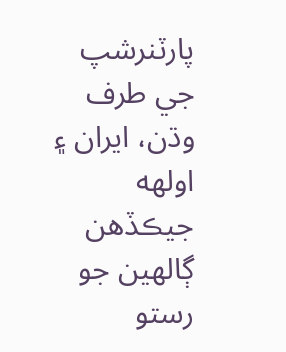پارٽنرشپ جي طرف وڌن، ايران ۽ اولهه جيڪڏهن ڳالهين جو رستو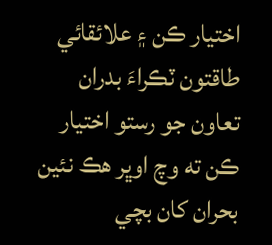اختيار ڪن ۽ علائقائي طاقتون ٽڪراءَ بدران تعاون جو رستو اختيار ڪن ته وچ اوڀر هڪ نئين بحران کان بچي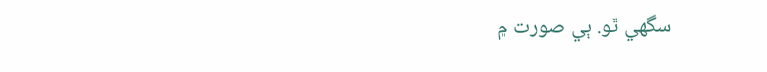سگهي ٿو. ٻي صورت ۾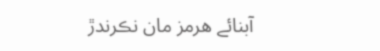آبنائے هرمز مان نڪرندڙ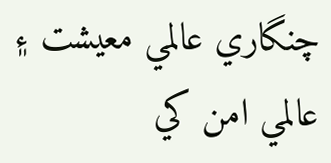چنگاري عالمي معيشت ۽ عالمي امن کي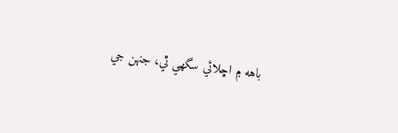باهه ۾ اڇلائي سگهي ٿي، جنهن جي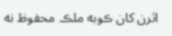اثرن کان ڪوبه ملڪ محفوظ نه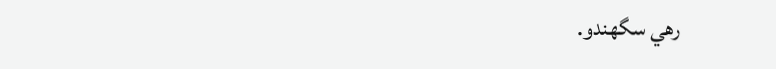رهي سگهندو.